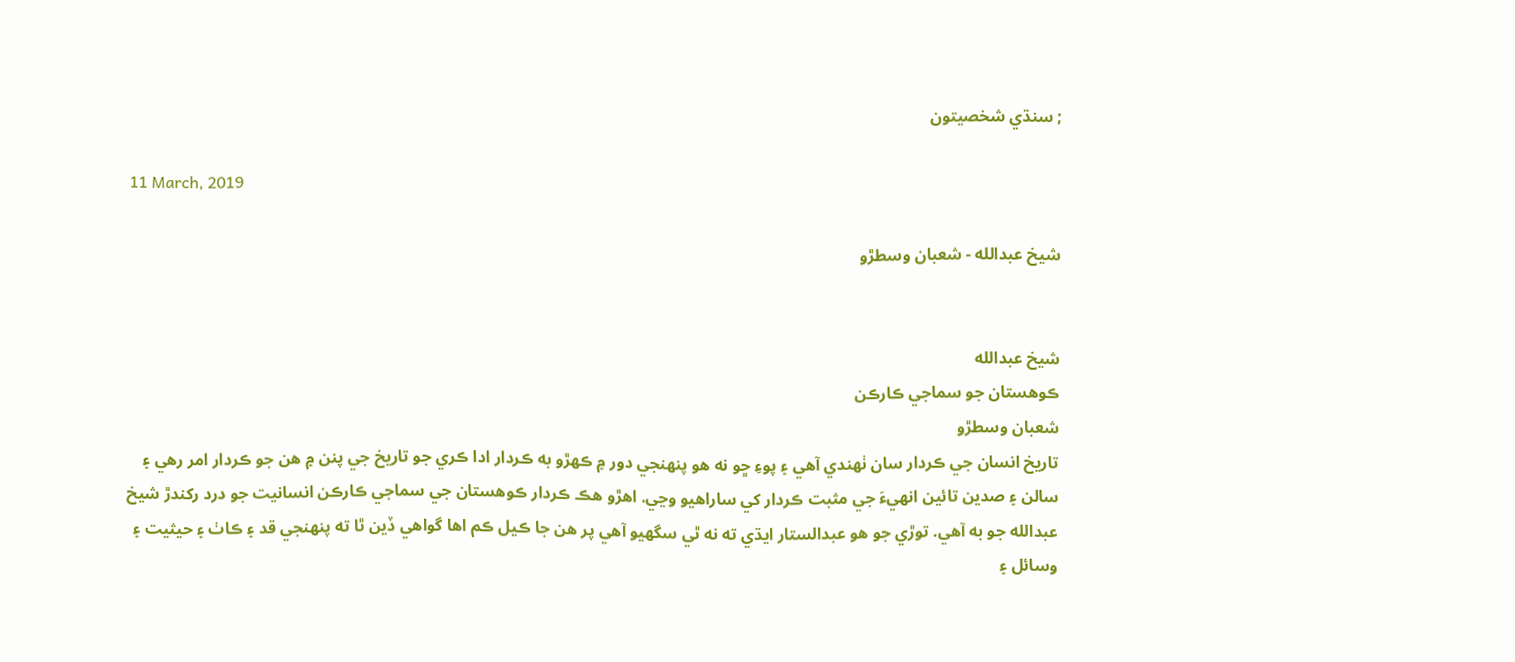; سنڌي شخصيتون

11 March, 2019

شيخ عبدالله - شعبان وسطڙو


شيخ عبدالله
ڪوهستان جو سماجي ڪارڪن
شعبان وسطڙو
تاريخ انسان جي ڪردار سان ٺهندي آهي ۽ پوءِ ڇو نه هو پنهنجي دور ۾ ڪهڙو به ڪردار ادا ڪري جو تاريخ جي پنن ۾ هن جو ڪردار امر رهي ۽ سالن ۽ صدين تائين انهيءَ جي مثبت ڪردار کي ساراهيو وڃي. اهڙو هڪ ڪردار ڪوهستان جي سماجي ڪارڪن انسانيت جو درد رکندڙ شيخ عبدالله جو به آهي. توڙي جو هو عبدالستار ايڌي ته نه ٿي سگهيو آهي پر هن جا ڪيل ڪم اها گواهي ڏين ٿا ته پنهنجي قد ۽ ڪاٺ ۽ حيثيت ۽ وسائل ۽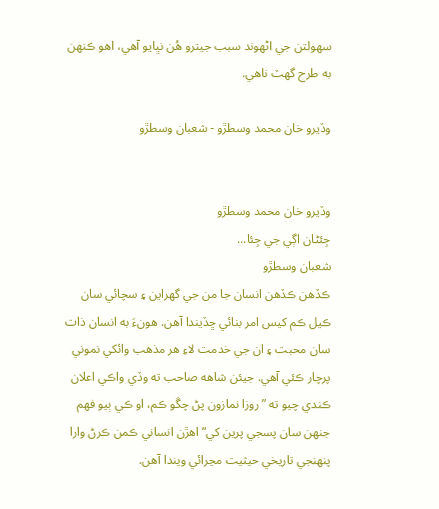سهولتن جي اڻهوند سبب جيترو هُن نڀايو آهي، اهو ڪنهن به طرح گهٽ ناهي.

وڏيرو خان محمد وسطڙو - شعبان وسطڙو


وڏيرو خان محمد وسطڙو
جِئڻان اڳي جي جِئا...
شعبان وسطڙو
ڪڏهن ڪڏهن انسان جا من جي گهراين ۽ سچائي سان ڪيل ڪم کيس امر بنائي ڇڏيندا آهن. هونءَ به انسان ذات سان محبت ۽ ان جي خدمت لاءِ هر مذهب وائکي نموني پرچار ڪئي آهي. جيئن شاهه صاحب ته وڏي واڪي اعلان ڪندي چيو ته ”روزا نمازون پڻ چڱو ڪم، او ڪي ٻيو فهم جنهن سان پسجي پرين کي“ اهڙن انساني ڪمن ڪرڻ وارا پنهنجي تاريخي حيثيت مڃرائي ويندا آهن.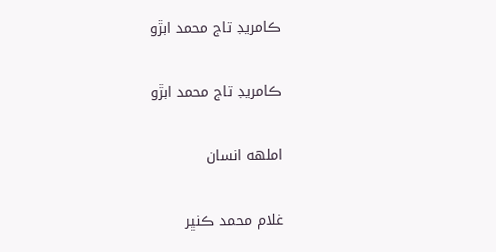ڪامريڊ تاج محمد ابڙو

ڪامريڊ تاج محمد ابڙو

املهه انسان

غلام محمد ڪنڀر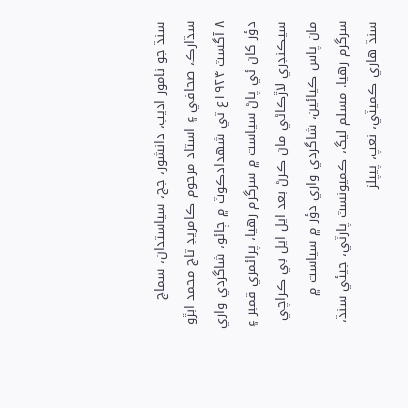سنڌ جو نامور اديب، دانشور، جج، سياستدان، سماج سڌارڪ، صحافي ۽ استاد مرحوم ڪامريڊ تاج محمد ابڙو ۸ آگسٽ ۱۹۲۴ع تي شهدادڪوٽ ۾ ڄائو، شاگردي واري دؤر کان ئي پاڻ سياست ۾ سرگرم رهيا، پرائمري قمبر ۽ سيڪنڊري لاڙڪاڻي مان ڪرڻ بعد ايل ايل بي ڪراچي مان پاس ڪيائين، شاگردي واري دؤر ۾ سياست ۾ سرگرم رهيا. مسلم ليگ، ڪميونسٽ پارٽي، جيئي سنڌ، سنڌ هاري ڪميٽي، نعپ، پيپلز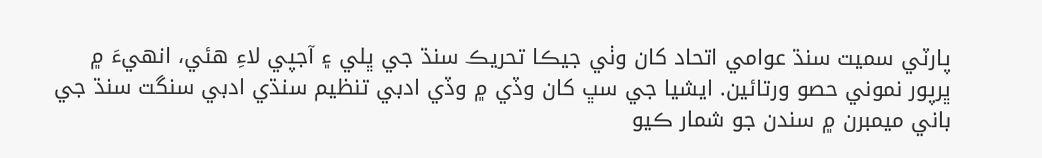پارٽي سميت سنڌ عوامي اتحاد کان وٺي جيڪا تحريڪ سنڌ جي ڀلي ۽ آجپي لاءِ هئي، انهيءَ ۾ ڀرپور نموني حصو ورتائين. ايشيا جي سڀ کان وڏي ۾ وڏي ادبي تنظيم سنڌي ادبي سنگت سنڌ جي باني ميمبرن ۾ سندن جو شمار ڪيو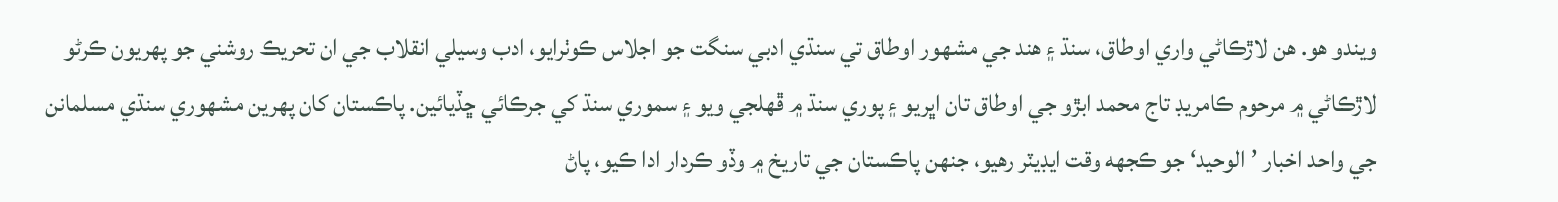ويندو هو. هن لاڙڪاڻي واري اوطاق، سنڌ ۽ هند جي مشهور اوطاق تي سنڌي ادبي سنگت جو اجلاس ڪوٺرايو، ادب وسيلي انقلاب جي ان تحريڪ روشني جو پهريون ڪرڻو لاڙڪاڻي ۾ مرحوم ڪامريڊ تاج محمد ابڙو جي اوطاق تان اڀريو ۽ پوري سنڌ ۾ ڦهلجي ويو ۽ سموري سنڌ کي جرڪائي ڇڏيائين. پاڪستان کان پهرين مشهوري سنڌي مسلمانن جي واحد اخبار ’الوحيد‘ جو ڪجهه وقت ايڊيٽر رهيو، جنهن پاڪستان جي تاريخ ۾ وڏو ڪردار ادا ڪيو، پاڻ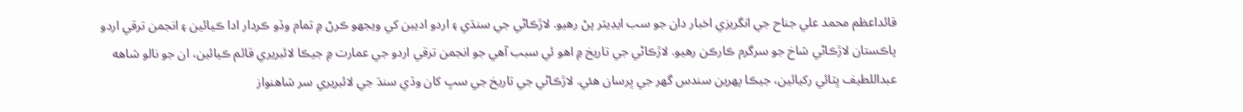قائداعظم محمد علي جناح جي انگريزي اخبار دان جو سب ايڊيٽر پڻ رهيو. لاڙڪاڻي جي سنڌي ۽ اردو اديبن کي ويجهو ڪرڻ ۾ تمام وڏو ڪردار ادا ڪيائين ۽ انجمن ترقي اردو پاڪستان لاڙڪاڻي شاخ جو سرگرم ڪارڪن رهيو. لاڙڪاڻي جي تاريخ ۾ اهو ئي سبب آهي جو انجمن ترقي اردو جي عمارت ۾ جيڪا لائبريري قائم ڪيائين، ان جو نالو شاهه عبداللطيف ڀٽائي رکيائين، جيڪا پهرين سندس گهر جي ڀرسان هئي. لاڙڪاڻي جي تاريخ جي سڀ کان وڏي سنڌ جي لائبريري سر شاهنواز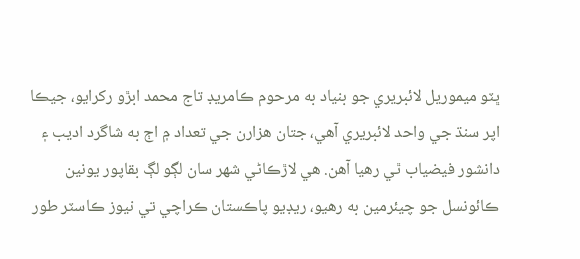ڀٽو ميموريل لائبريري جو بنياد به مرحوم ڪامريڊ تاج محمد ابڙو رکرايو، جيڪا اپر سنڌ جي واحد لائبريري آهي، جتان هزارن جي تعداد ۾ اڄ به شاگرد اديب ۽ دانشور فيضياب ٿي رهيا آهن. هي لاڙڪاڻي شهر سان لڳو لڳ بقاپور يونين ڪائونسل جو چيئرمين به رهيو، ريڊيو پاڪستان ڪراچي تي نيوز ڪاسٽر طور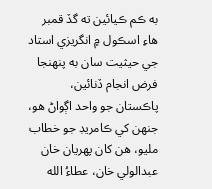به ڪم ڪيائين ته گڏ قمبر هاءِ اسڪول ۾ انگريزي استاد جي حيثيت سان به پنهنجا فرض انجام ڏنائين، پاڪستان جو واحد اڳواڻ هو، جنهن کي ڪامريڊ جو خطاب مليو، هن کان پهريان خان عبدالولي خان، عطاءُ الله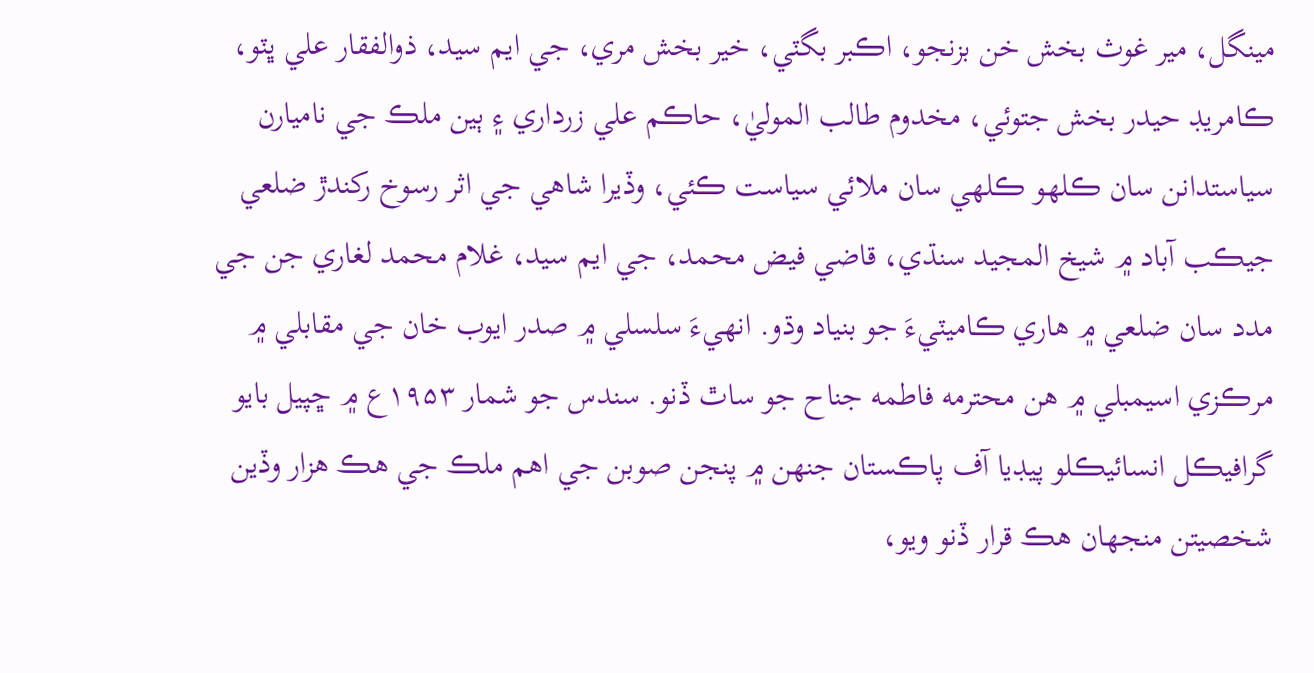مينگل، مير غوث بخش خن بزنجو، اڪبر بگٽي، خير بخش مري، جي ايم سيد، ذوالفقار علي ڀٽو، ڪامريڊ حيدر بخش جتوئي، مخدوم طالب الموليٰ، حاڪم علي زرداري ۽ ٻين ملڪ جي ناميارن سياستدانن سان ڪلهو ڪلهي سان ملائي سياست ڪئي، وڏيرا شاهي جي اثر رسوخ رکندڙ ضلعي جيڪب آباد ۾ شيخ المجيد سنڌي، قاضي فيض محمد، جي ايم سيد، غلام محمد لغاري جن جي مدد سان ضلعي ۾ هاري ڪاميٽيءَ جو بنياد وڌو. انهيءَ سلسلي ۾ صدر ايوب خان جي مقابلي ۾ مرڪزي اسيمبلي ۾ هن محترمه فاطمه جناح جو ساٿ ڏنو. سندس جو شمار ۱۹۵۳ع ۾ ڇپيل بايو گرافيڪل انسائيڪلو پيڊيا آف پاڪستان جنهن ۾ پنجن صوبن جي اهم ملڪ جي هڪ هزار وڏين شخصيتن منجهان هڪ قرار ڏنو ويو،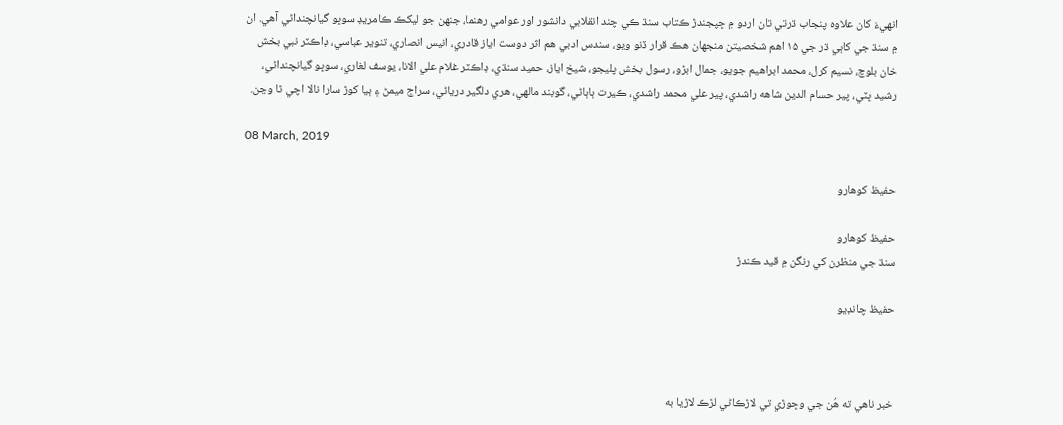انهيءَ کان علاوه پنجاب ڌرتي تان اردو ۾ ڇپجندڙ ڪتاب سنڌ ڪي چند انقلابي دانشور اور عوامي رهنما، جنهن جو ليکڪ ڪامريڊ سوڀو گيانچنداڻي آهي. ان ۾ سنڌ جي کاٻي ڌر جي ۱۵ اهم شخصيتن منجهان هڪ قرار ڏنو ويو، سندس ادبي هم اثر دوست اياز قادري، انيس انصاري، تنوير عباسي، ڊاڪٽر نبي بخش خان بلوچ، نسيم کرل، محمد ابراهيم جويو، جمال ابڙو، رسول بخش پليجو، شيخ اياز، حميد سنڌي، ڊاڪٽر غلام علي الانا، يوسف لغاري، سوڀو گيانچنداڻي، رشيد ڀٽي، پير حسام الدين شاهه راشدي، پير علي محمد راشدي، ڪيرت ٻاٻاڻي، گوبند مالهي، هري دلگير درياڻي، سراج ميمڻ ۽ ٻيا کوڙ سارا نالا اچي ٿا وڃن.

08 March, 2019

حفيظ کوھارو

حفيظ کوهارو
سنڌ جي منظرن کي رنگن ۾ قيد ڪندڙ

حفيظ چانڊيو



خبر ناهي ته هُن جي وڇوڙي تي لاڙڪاڻي لڙڪ لاڙيا به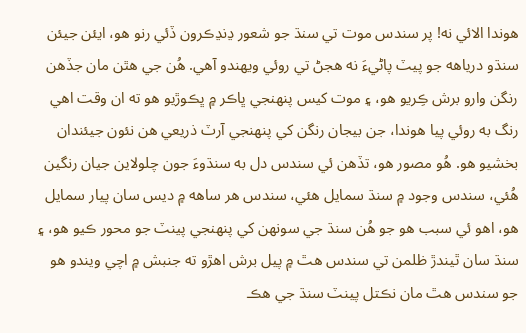هوندا الائي نه! پر سندس موت تي سنڌ جو شعور ڍنڍڪرون ڏئي رنو هو، ايئن جيئن سنڌو درياهه جو پيٽ پاڻيءَ نه هجڻ تي روئي ويهندو آهي. هُن جي هٿن مان جڏهن رنگن وارو برش ڪِريو هو، ۽ موت کيس پنهنجي ڀاڪر ۾ ڀڪوڙيو هو ته ان وقت اهي رنگ به روئي پيا هوندا، جن بيجان رنگن کي پنهنجي آرٽ ذريعي هن نئون جيئندان بخشيو هو. هُو مصور هو، تڏهن ئي سندس دل به سنڌوءَ جون چلولاين جيان رنگين هُئي، سندس وجود ۾ سنڌ سمايل هئي، سندس هر ساهه ۾ ديس سان پيار سمايل هو، اهو ئي سبب هو جو هُن سنڌ جي سونهن کي پنهنجي پينٽ جو محور ڪيو هو، ۽ سنڌ سان ٿيندڙ ظلمن تي سندس هٿ ۾ پيل برش اهڙو ته جنبش ۾ اچي ويندو هو جو سندس هٿ مان نڪتل پينٽ سنڌ جي هڪ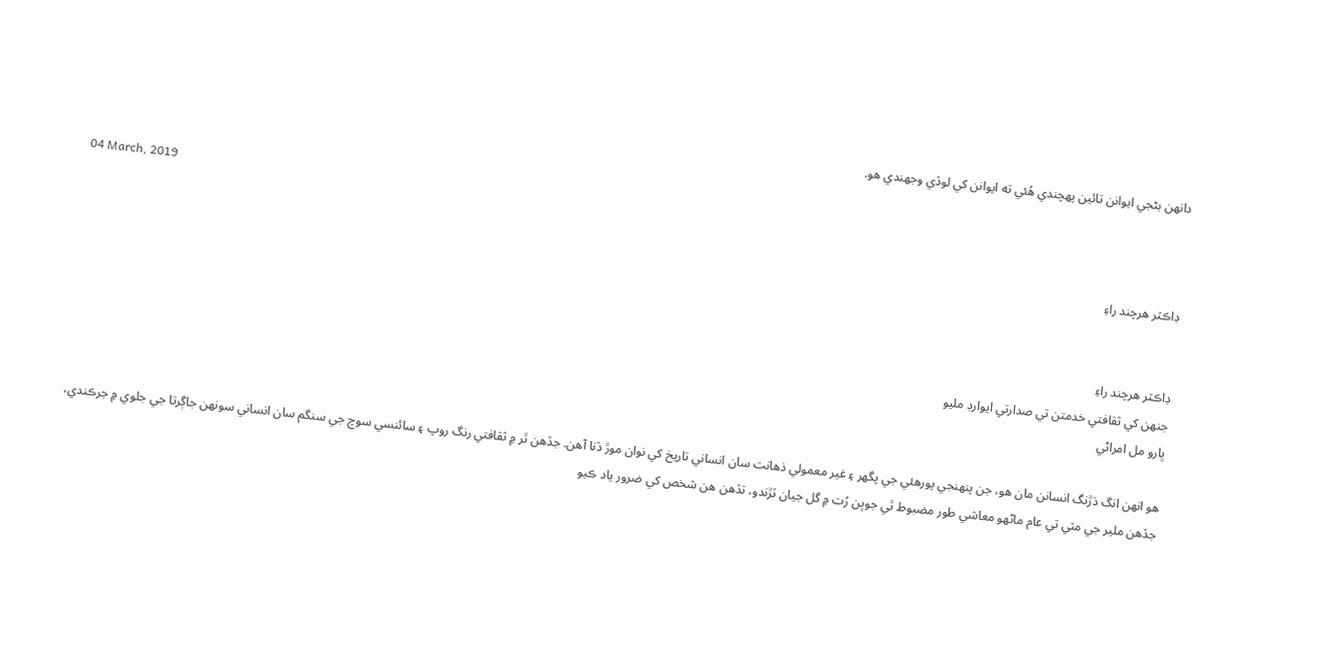دانهن بڻجي ايوانن تائين پهچندي هُئي ته ايوانن کي لوڏي وجهندي هو.

04 March, 2019

ڊاڪٽر هرچند راءِ


ڊاڪٽر هرچند راءِ
جنهن کي ثقافتي خدمتن تي صدارتي ايوارڊ مليو
ڀارو مل امراڻي

هو انهن انگ ڌڙنگ انسانن مان هو، جن پنهنجي پورهئي جي پگهر ۽ غير معمولي ذهانت سان انساني تاريخ کي نوان موڙ ڏنا آهن. جڏهن ٿر ۾ ثقافتي رنگ روپ ۽ سائنسي سوچ جي سنگم سان انساني سونهن جاڳرتا جي جلوي ۾ جرڪندي، جڏهن ملير جي مٽي تي عام ماڻهو معاشي طور مضبوط ٿي جوڀن رُت ۾ گل جيان ٽڙندو، تڏهن هن شخص کي ضرور ياد ڪيو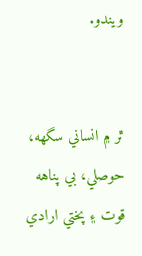ويندو.


ٿر ۾ انساني سگهه، حوصلي، بي پناهه قوت ۽ پختي ارادي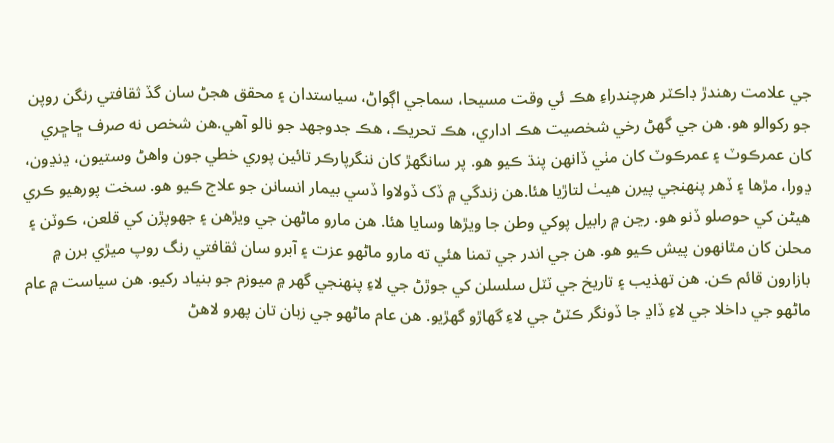جي علامت رهندڙ ڊاڪٽر هرچندراءِ هڪ ئي وقت مسيحا، سماجي اڳواڻ، سياستدان ۽ محقق هجڻ سان گڏ ثقافتي رنگن روپن جو رکوالو هو. هن جي گهڻ رخي شخصيت هڪ اداري، هڪ تحريڪ، هڪ جدوجهد جو نالو آهي.هن شخص نه صرف ڇاڇري کان عمرڪوٽ ۽ عمرڪوٽ کان مٺي ڏانهن پنڌ ڪيو هو. پر سانگهڙ کان ننگرپارڪر تائين پوري خطي جون واهڻ وستيون، ڍنڍون، ڍورا، مڙها ۽ ڏهر پنهنجي پيرن هيٺ لتاڙيا هئا.هن زندگي ۾ ڏک ڏولاوا ڏسي بيمار انسانن جو علاج ڪيو هو. سخت پورهيو ڪري هيڻن کي حوصلو ڏنو هو. رڃن ۾ رابيل پوکي وطن جا ويڙها وسايا هئا. هن مارو ماڻهن جي ويڙهن ۽ جهوپڙن کي قلعن، ڪوٽن ۽ محلن کان مٿانهون پيش ڪيو هو. هن جي اندر جي تمنا هئي ته مارو ماڻهو عزت ۽ آبرو سان ثقافتي رنگ روپ ميڙي برن ۾ بازارون قائم ڪن. هن تهذيب ۽ تاريخ جي ٽٽل سلسلن کي جوڙڻ جي لاءِ پنهنجي گهر ۾ ميوزم جو بنياد رکيو. هن سياست ۾ عام ماڻهو جي داخلا جي لاءِ ڏاڍ جا ڏونگر ڪٽڻ جي لاءِ گهاڙو گهڙيو. هن عام ماڻهو جي زبان تان پهرو لاهڻ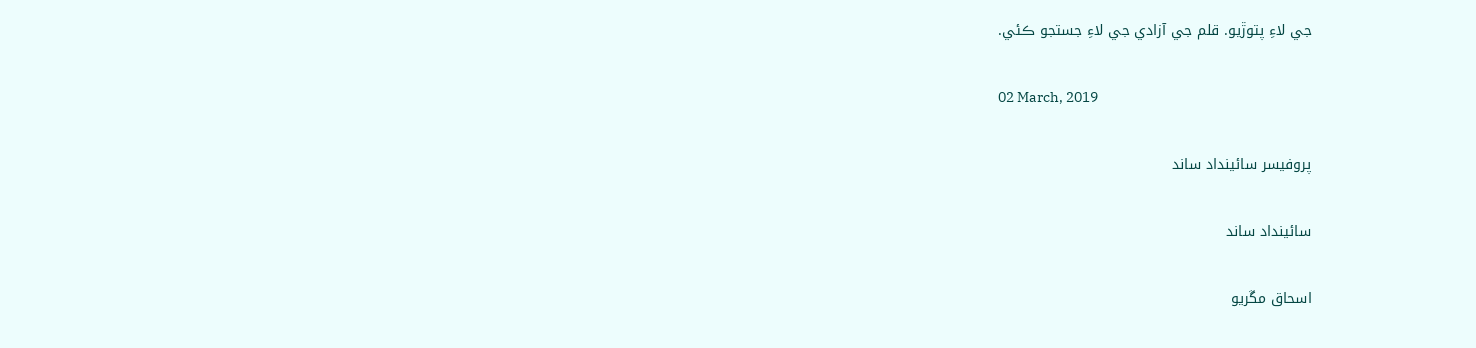جي لاءِ پتوڙيو. قلم جي آزادي جي لاءِ جستجو ڪئي.

02 March, 2019

پروفيسر سائينداد ساند

سائينداد ساند

اسحاق مڱريو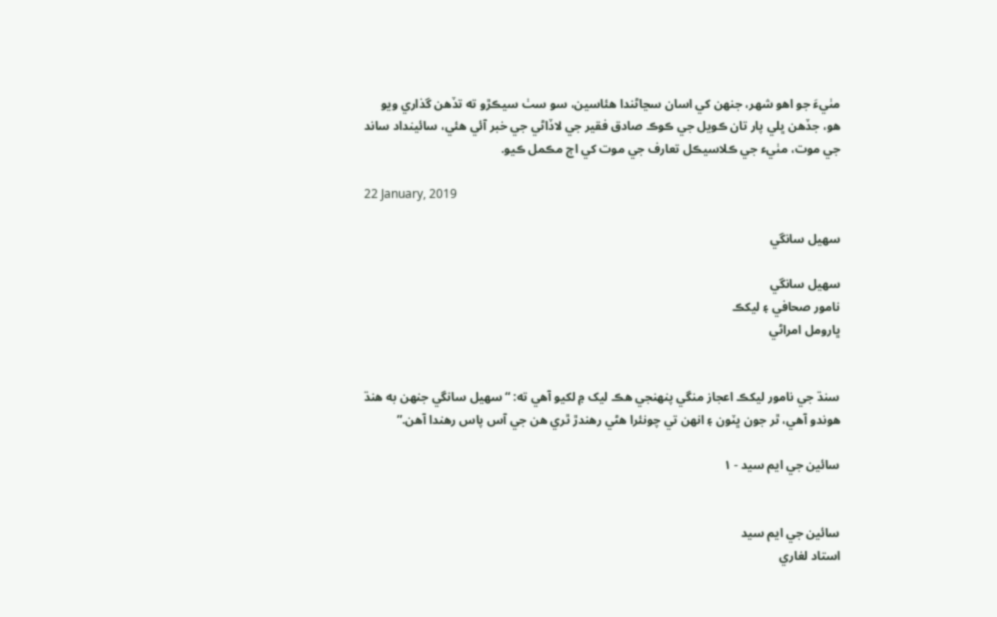مٺيءَ جو اهو شھر، جنھن کي اسان سڃاڻندا هئاسين، سو سٺ سيڪڙو ته تڏهن گذاري ويو هو، جڏهن ڀلي پار تان ڪويل جي ڪوڪ صادق فقير جي لاڏاڻي جي خبر آئي هئي، سائينداد ساند جي موت، مٺيء جي ڪلاسيڪل تعارف جي موت کي اڄ مڪمل ڪيو.

22 January, 2019

سهيل سانگي

سهيل سانگي
نامور صحافي ۽ ليکڪ
ڀارومل امراڻي


سنڌ جي نامور ليکڪ اعجاز منگي پنهنجي هڪ ليک ۾ لکيو آهي ته: “سهيل سانگي جنهن به هنڌ هوندو آهي، ٿر جون ڀٽون ۽ انهن تي چونئرا هڻي رهندڙ ٿري هن جي آس پاس رهندا آهن.”

سائين جي ايم سيد - ۱


سائين جي ايم سيد
استاد لغاري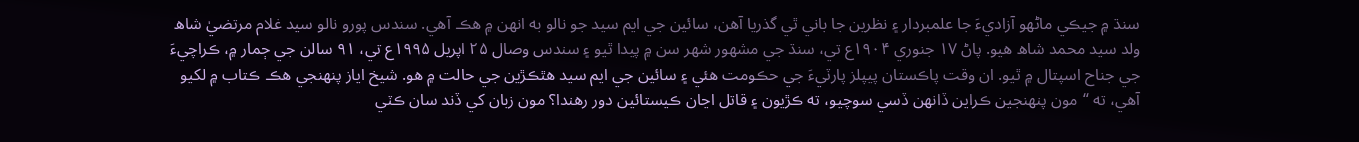سنڌ ۾ جيڪي ماڻهو آزاديءَ جا علمبردار ۽ نظرين جا باني ٿي گذريا آهن، سائين جي ايم سيد جو نالو به انهن ۾ هڪ آهي. سندس پورو نالو سيد غلام مرتضيٰ شاھ ولد سيد محمد شاھ هيو. پاڻ ۱۷ جنوري ۱۹۰۴ع تي، سنڌ جي مشهور شهر سن ۾ پيدا ٿيو ۽ سندس وصال ۲۵ اپريل ۱۹۹۵ع تي، ۹۱ سالن جي ڄمار ۾، ڪراچيءَ جي جناح اسپتال ۾ ٿيو. ان وقت پاڪستان پيپلز پارٽيءَ جي حڪومت هئي ۽ سائين جي ايم سيد هٿڪڙين جي حالت ۾ هو. شيخ اياز پنهنجي هڪ ڪتاب ۾ لکيو آهي، ته “مون پنهنجين ڪراين ڏانهن ڏسي سوچيو، ته ڪڙيون ۽ قاتل اڃان ڪيستائين دور رهندا؟ مون زبان کي ڏند سان ڪٽي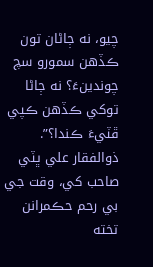چيو، نه ڄاڻان تون ڪڏهن سمورو سچ چوندينءَ؟ نه ڄاڻا توکي ڪڏهن ڪپي ڦٽيءَ ڪندا؟”. ذوالفقار علي ڀٽي صاحب کي، وقت جي بي رحم حڪمرانن تخته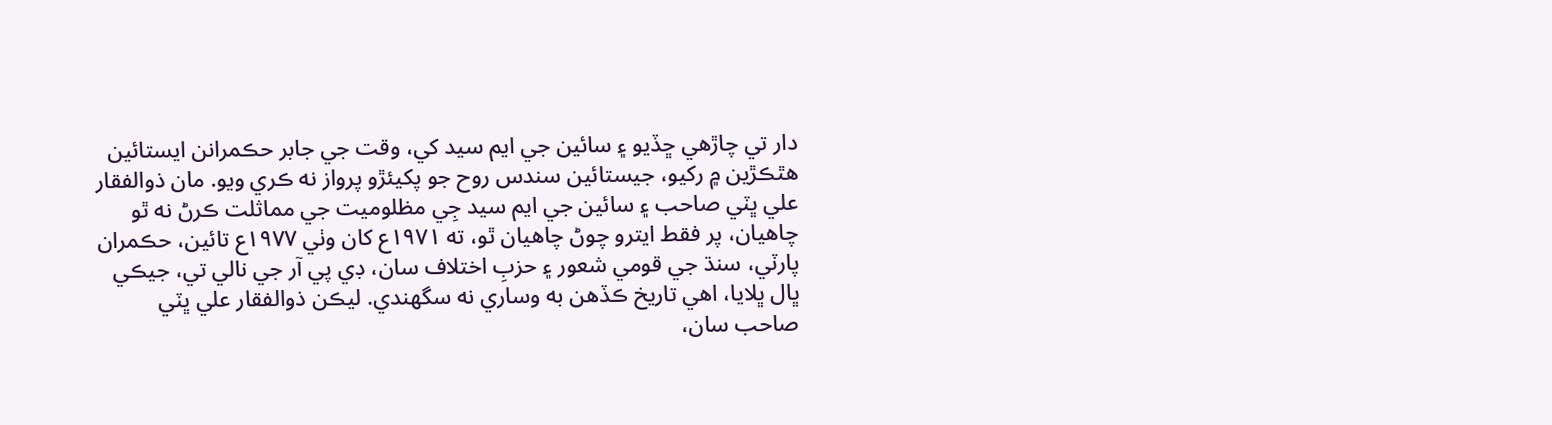دار تي چاڙهي ڇڏيو ۽ سائين جي ايم سيد کي، وقت جي جابر حڪمرانن ايستائين هٿڪڙين ۾ رکيو، جيستائين سندس روح جو پکيئڙو پرواز نه ڪري ويو. مان ذوالفقار علي ڀٽي صاحب ۽ سائين جي ايم سيد جِي مظلوميت جي مماثلت ڪرڻ نه ٿو چاهيان، پر فقط ايترو چوڻ چاهيان ٿو، ته ۱۹۷۱ع کان وٺي ۱۹۷۷ع تائين، حڪمران پارٽي، سنڌ جي قومي شعور ۽ حزبِ اختلاف سان، ڊي پي آر جي نالي تي، جيڪي ڀال ڀلايا، اهي تاريخ ڪڏهن به وساري نه سگھندي. ليڪن ذوالفقار علي ڀٽي صاحب سان،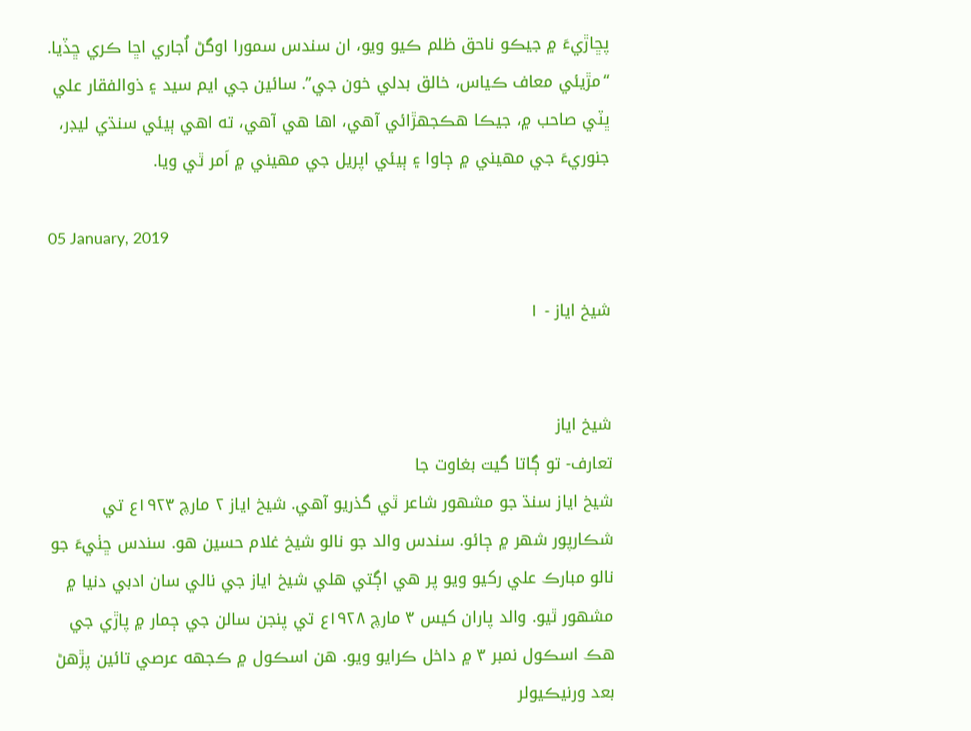پڇاڙيءَ ۾ جيڪو ناحق ظلم ڪيو ويو، ان سندس سمورا اوگڻ اُجاري اڇا ڪري ڇڏيا. “مڙيئي معاف ڪياس، خالق بدلي خون جي”. سائين جي ايم سيد ۽ ذوالفقار علي ڀٽي صاحب ۾، جيڪا هڪجهڙائي آهي، اها هي آهي، ته اهي ٻيئي سنڌي ليڊر، جنوريءَ جي مهيني ۾ ڄاوا ۽ ٻيئي اپريل جي مهيني ۾ اَمر ٿي ويا.

05 January, 2019

شيخ اياز - ۱


شيخ اياز
تعارف- تو ڳاتا گيت بغاوت جا
شيخ اياز سنڌ جو مشهور شاعر ٿي گذريو آهي. شيخ اياز ۲ مارچ ۱۹۲۳ع تي شڪارپور شهر ۾ ڄائو. سندس والد جو نالو شيخ غلام حسين هو. سندس ڇٺيءَ جو نالو مبارڪ علي رکيو ويو پر هي اڳتي هلي شيخ اياز جي نالي سان ادبي دنيا ۾ مشهور ٿيو. والد پاران کيس ۳ مارچ ۱۹۲۸ع تي پنجن سالن جي ڄمار ۾ پاڙي جي هڪ اسڪول نمبر ۳ ۾ داخل ڪرايو ويو. هن اسڪول ۾ ڪجهه عرصي تائين پڙهڻ بعد ورنيڪيولر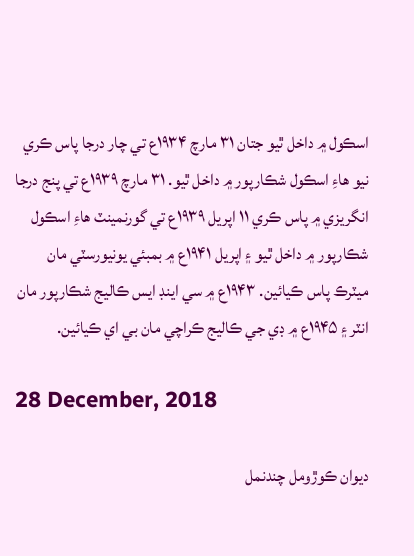اسڪول ۾ داخل ٿيو جتان ۳۱ مارچ ۱۹۳۴ع تي چار درجا پاس ڪري نيو هاءِ اسڪول شڪارپور ۾ داخل ٿيو. ۳۱ مارچ ۱۹۳۹ع تي پنج درجا انگريزي ۾ پاس ڪري ۱۱ اپريل ۱۹۳۹ع تي گورنمينٽ هاءِ اسڪول شڪارپور ۾ داخل ٿيو ۽ اپريل ۱۹۴۱ع ۾ بمبئي يونيورسٽي مان ميٽرڪ پاس ڪيائين. ۱۹۴۳ع ۾ سي اينڊ ايس ڪاليج شڪارپور مان انٽر ۽ ۱۹۴۵ع ۾ ڊي جي ڪاليج ڪراچي مان بي اي ڪيائين.

28 December, 2018

ديوان ڪوڙومل چندنمل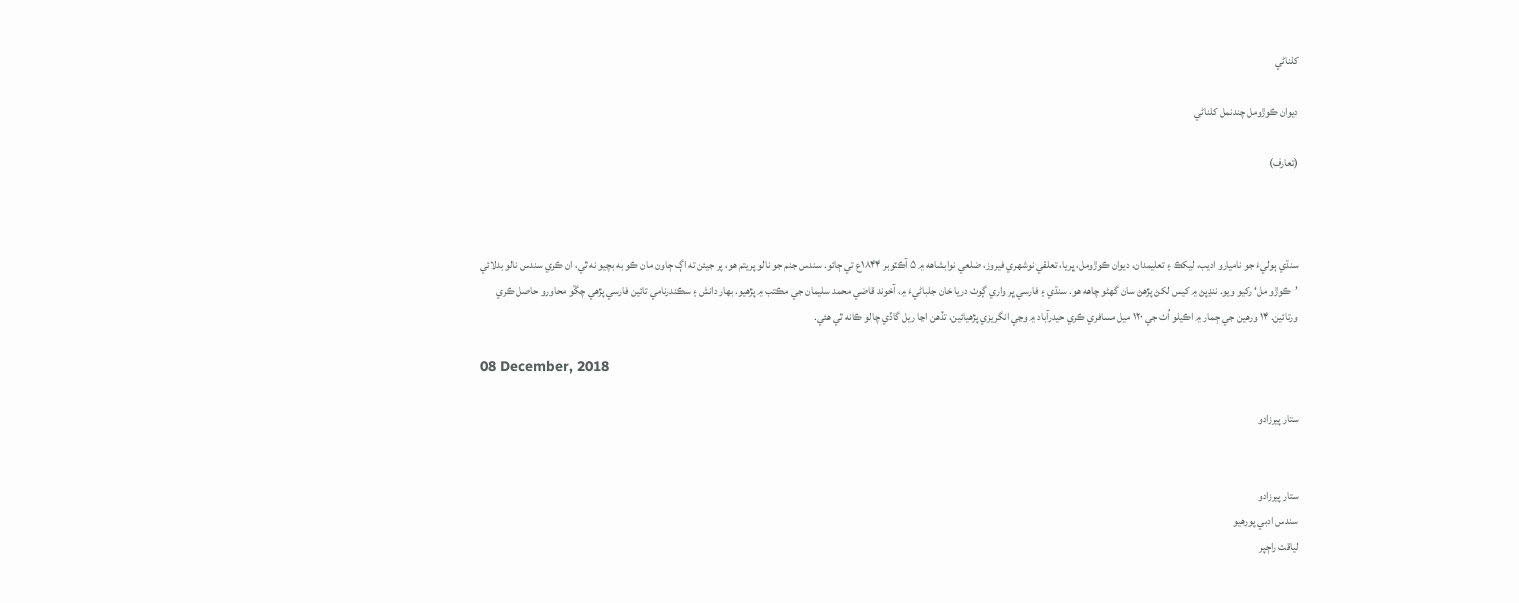کلناڻي

ديوان ڪوڙومل چندنمل کلناڻي

(تعارف)



سنڌي ٻوليءَ جو ناميارو اديب، ليکڪ ۽ تعليمدان، ديوان ڪوڙومل، ڀريا، تعلقي نوشهري فيروز، ضلعي نوابشاهه ۾ ۵ آڪٽوبر ۱۸۴۴ع تي ڄائو. سندس جنم جو نالو پريتم هو، پر جيئن ته اڳ ڄاون مان ڪو به بچيو نه ٿي، ان ڪري سندس نالو بدلائي ’ڪوڙو مل‘ رکيو ويو. ننڍپڻ ۾ کيس لکڻ پڙهڻ سان گهڻو چاهه هو. سنڌي ۽ فارسي ڀر واري ڳوٺ دريا خان جلباڻيءَ ۾، آخوند قاضي محمد سليمان جي مڪتب ۾ پڙهيو. بهار دانش ۽ سڪندرنامي تائين فارسي پڙهي چڱو محاورو حاصل ڪري ورتائين. ۱۴ ورهين جي ڄمار ۾ اڪيلو اُٺ جي ۱۲۰ ميل مسافري ڪري حيدرآباد ۾ وڃي انگريزي پڙهيائين، تڏهن اڃا ريل گاڏي چالو ڪانه ٿي هئي.

08 December, 2018

ستار پيرزادو


ستار پيرزادو
سندس ادبي پورهيو
لياقت راڄپر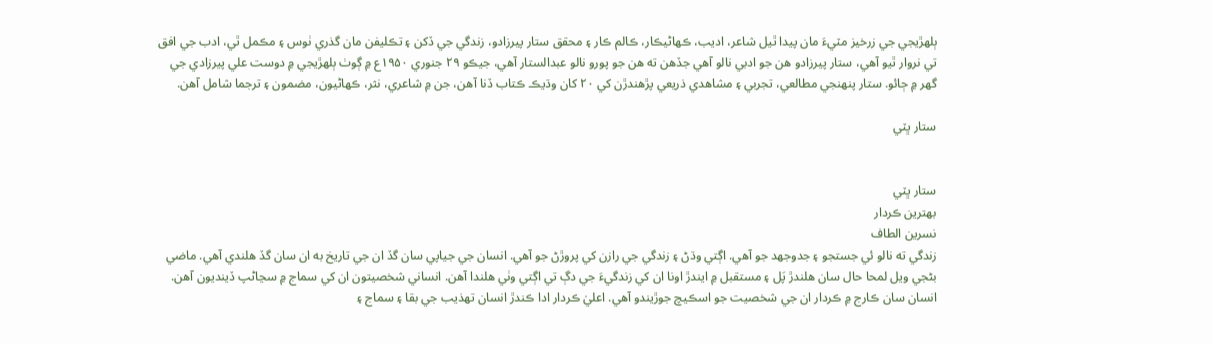ٻلهڙيجي جي زرخيز مٽيءَ مان پيدا ٿيل شاعر، اديب، ڪهاڻيڪار، ڪالم ڪار ۽ محقق ستار پيرزادو، زندگي جي ڏکن ۽ تڪليفن مان گذري ٺوس ۽ مڪمل ٿي، ادب جي افق تي نروار ٿيو آهي، ستار پيرزادو هن جو ادبي نالو آهي جڏهن ته هن جو پورو نالو عبدالستار آهي، جيڪو ۲۹ جنوري ۱۹۵۰ع ۾ ڳوٺ ٻلهڙيجي ۾ دوست علي پيرزادي جي گهر ۾ ڄائو. ستار پنهنجي مطالعي، تجربي ۽ مشاهدي ذريعي پڙهندڙن کي ۲۰ کان وڌيڪ ڪتاب ڏنا آهن، جن ۾ شاعري، نثر، ڪهاڻيون، مضمون ۽ ترجما شامل آهن.

ستار ڀٽي


ستار ڀٽي
بهترين ڪردار
نسرين الطاف
زندگي ته نالو ئي جستجو ۽ جدوجهد جو آهي. اڳتي وڌڻ ۽ زندگي جي رازن کي پروڙڻ جو آهي. انسان جي جياپي سان گڏ ان جي تاريخ به ان سان گڏ هلندي آهي. ماضي بڻجي ويل لمحا حال سان هلندڙ پَل ۽ مستقبل ۾ ايندڙ اونا ان کي زندگيءَ جي دڳ تي اڳتي وٺي هلندا آهن. انساني شخصيتون ان کي سماج ۾ سڃاڻپ ڏينديون آهن. انسان سان ڪارج ۾ ڪردار ان جي شخصيت جو اسڪيچ جوڙيندو آهي. اعليٰ ڪردار ادا ڪندڙ انسان تهذيب جي بقا ۽ سماج ۽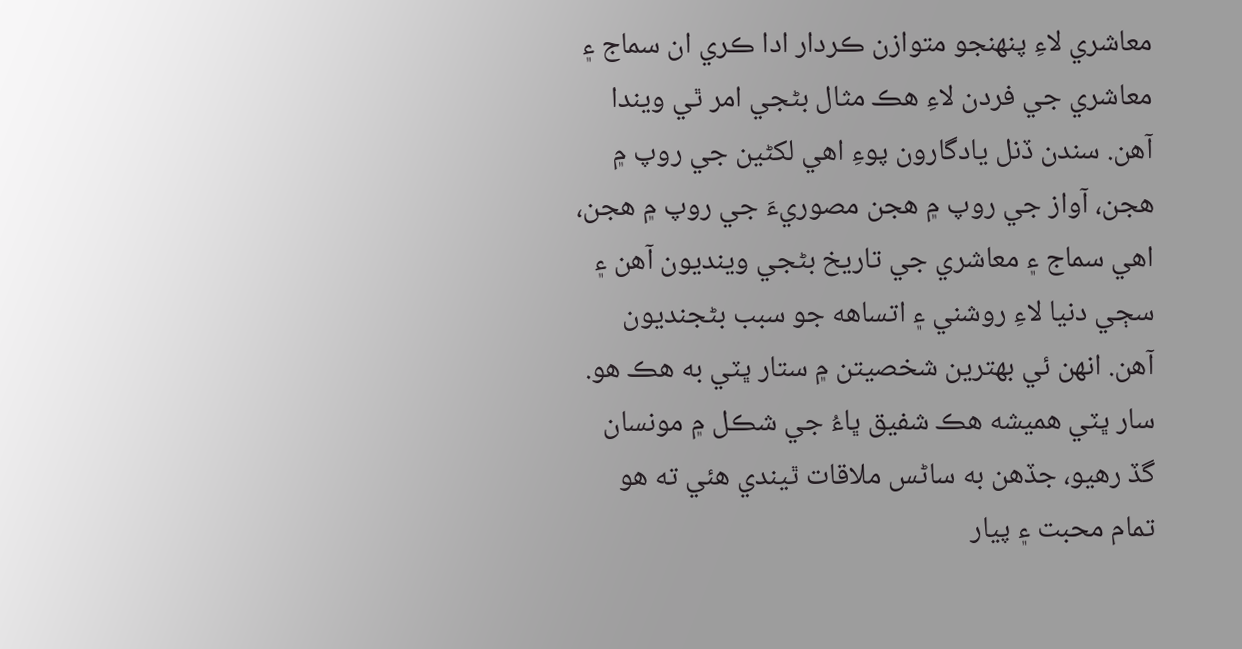معاشري لاءِ پنهنجو متوازن ڪردار ادا ڪري ان سماج ۽ معاشري جي فردن لاءِ هڪ مثال بڻجي امر ٿي ويندا آهن. سندن ڏنل يادگارون پوءِ اهي لکڻين جي روپ ۾ هجن، آواز جي روپ ۾ هجن مصوريءَ جي روپ ۾ هجن، اهي سماج ۽ معاشري جي تاريخ بڻجي وينديون آهن ۽ سڄي دنيا لاءِ روشني ۽ اتساهه جو سبب بڻجنديون آهن. انهن ئي بهترين شخصيتن ۾ ستار ڀٽي به هڪ هو. سار ڀٽي هميشه هڪ شفيق ڀاءُ جي شڪل ۾ مونسان گڏ رهيو، جڏهن به ساڻس ملاقات ٿيندي هئي ته هو تمام محبت ۽ پيار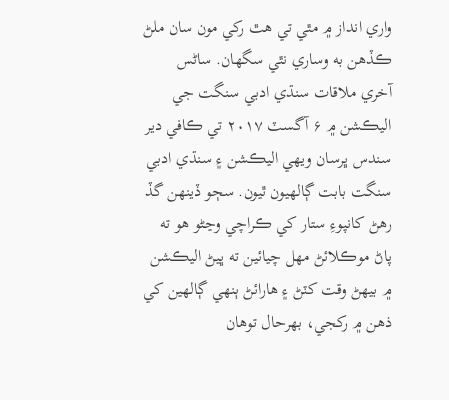واري انداز ۾ مٿي تي هٿ رکي مون سان ملڻ ڪڏهن به وساري نٿي سگهان. ساڻس آخري ملاقات سنڌي ادبي سنگت جي اليڪشن ۾ ۶ آگسٽ ۲۰۱۷ تي ڪافي دير سندس ڀرسان ويهي اليڪشن ۽ سنڌي ادبي سنگت بابت ڳالهيون ٿيون. سڄو ڏينهن گڏ رهڻ کانپوءِ ستار کي ڪراچي وڃڻو هو ته پاڻ موڪلائڻ مهل چيائين ته ڀيڻ اليڪشن ۾ بيهڻ وقت کٽڻ ۽ هارائڻ ٻنهي ڳالهين کي ذهن ۾ رکجي، بهرحال توهان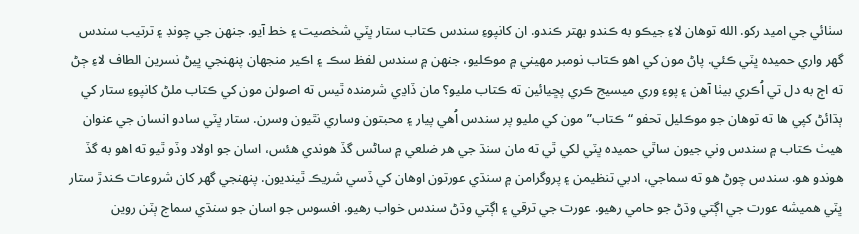سٺائي جي اميد رکو. الله توهان لاءِ جيڪو به ڪندو بهتر ڪندو. ان کانپوءِ سندس ڪتاب ستار ڀٽي شخصيت ۽ خط آيو. جنهن جي چونڊ ۽ ترتيب سندس گهر واري حميده ڀٽي ڪئي. پاڻ مون کي اهو ڪتاب نومبر مهيني ۾ موڪليو، جنهن ۾ سندس لفظ سڪ ۽ اڪير منجهان پنهنجي ڀيڻ نسرين الطاف لاءِ ڄڻ ته اڄ به دل تي اُڪري بيٺا آهن ۽ پوءِ وري ميسيج ڪري پڇيائين ته ڪتاب مليو؟ مان ڏاڍي شرمنده ٿيس ته اصولن مون کي ڪتاب ملڻ کانپوءِ ستار کي ٻڌائڻ کپي ها ته توهان جو موڪليل تحفو “ڪتاب” مون کي مليو پر سندس اُهي پيار ۽ محبتون وساري نٿيون وسرن. ستار ڀٽي سادو انسان جي عنوان هيٺ ڪتاب ۾ سندس وني جيون ساٿي حميده ڀٽي لکي ٿي ته مان سنڌ جي هر ضلعي ۾ ساڻس گڏ هوندي هئس، اسان جو اولاد وڏو ٿيو ته اهو به گڏ هوندو هو. سندس چوڻ هو ته سماجي، ادبي تنظيمن ۽ پروگرامن ۾ سنڌي عورتون اوهان کي ڏسي شريڪ ٿينديون. پنهنجي گهر کان شروعات ڪندڙ ستار ڀٽي هميشه عورت جي اڳتي وڌڻ جو حامي رهيو. عورت جي ترقي ۽ اڳتي وڌڻ سندس خواب رهيو. افسوس جو اسان جو سنڌي سماج ٻٽن روين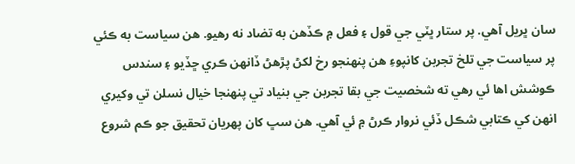سان ڀريل آهي. پر ستار ڀٽي جي قول ۽ فعل ۾ ڪڏهن به تضاد نه رهيو. هن سياست به ڪئي پر سياست جي تلخ تجربن کانپوءِ هن پنهنجو رخ لکڻ پڙهڻ ڏانهن ڪري ڇڏيو ۽ سندس ڪوشش اها ئي رهي ته شخصيت جي بقا تجربن جي بنياد تي پنهنجا خيال نسلن تي وکيري انهن کي ڪتابي شڪل ڏئي نروار ڪرڻ ۾ ئي آهي. هن سڀ کان پهريان تحقيق جو ڪم شروع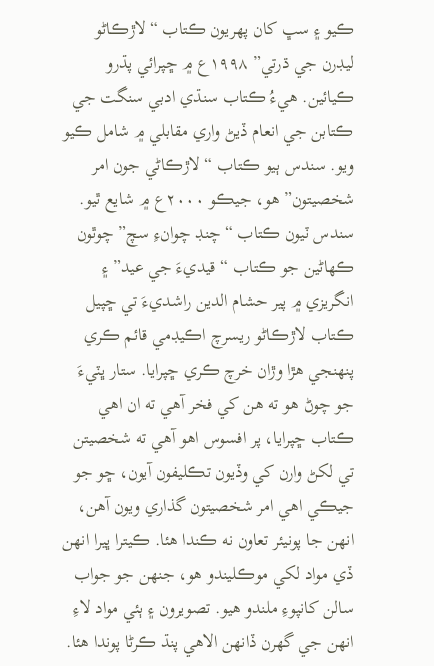ڪيو ۽ سڀ کان پهريون ڪتاب “لاڙڪاڻو ليڊرن جي ڌرتي” ۱۹۹۸ع ۾ ڇپرائي پڌرو ڪيائين. هيءُ ڪتاب سنڌي ادبي سنگت جي ڪتابن جي انعام ڏيڻ واري مقابلي ۾ شامل ڪيو ويو. سندس ٻيو ڪتاب “لاڙڪاڻي جون امر شخصيتون” هو، جيڪو ۲۰۰۰ع ۾ شايع ٿيو. سندس ٽيون ڪتاب “چنڊ چوانءِ سچ” چوٿون ڪهاڻين جو ڪتاب “قيديءَ جي عيد” ۽ انگريزي ۾ پير حشام الدين راشديءَ تي ڇپيل ڪتاب لاڙڪاڻو ريسرچ اڪيڊمي قائم ڪري پنهنجي هڙا وڙان خرچ ڪري ڇپرايا. ستار ڀٽيءَ جو چوڻ هو ته هن کي فخر آهي ته ان اهي ڪتاب ڇپرايا، پر افسوس اهو آهي ته شخصيتن تي لکڻ وارن کي وڏيون تڪليفون آيون، ڇو جو جيڪي اهي امر شخصيتون گذاري ويون آهن، انهن جا پونيئر تعاون نه ڪندا هئا. ڪيترا ڀيرا انهن ڏي مواد لکي موڪليندو هو، جنهن جو جواب سالن کانپوءِ ملندو هيو. تصويرون ۽ ٻئي مواد لاءِ انهن جي گهرن ڏانهن الاهي پنڌ ڪرڻا پوندا هئا.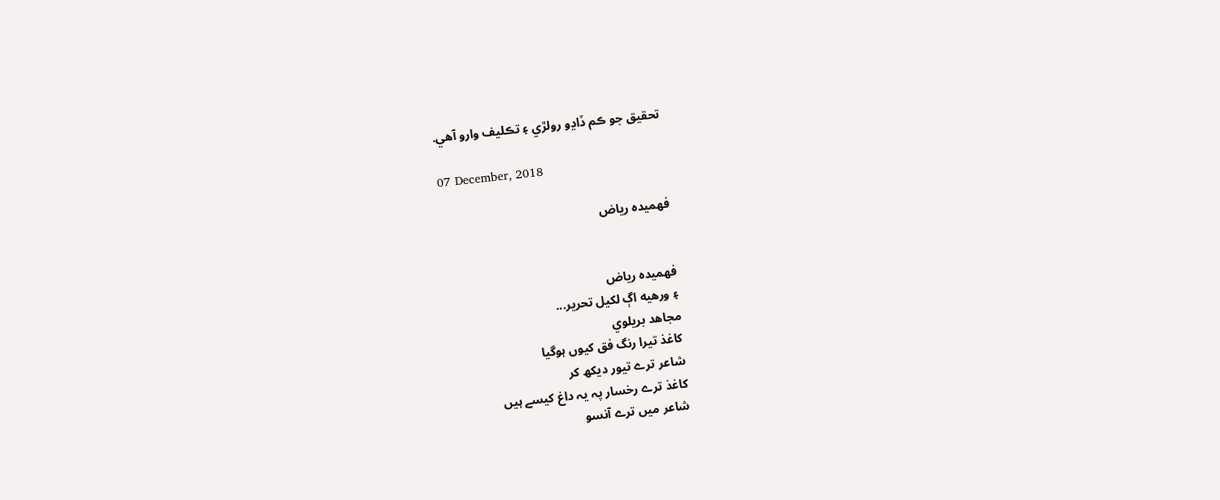تحقيق جو ڪم ڏاڍو رولڙي ۽ تڪليف وارو آهي.

07 December, 2018

فهميده رياض


فهميده رياض
۽ ورهيه اڳ لکيل تحرير...
مجاهد بريلوي
کاغذ تیرا رنگ فق کیوں ہوگیا
شاعر ترے تیور دیکھ کر
کاغذ ترے رخسار پہ یہ داغ کیسے ہیں
شاعر میں ترے آنسو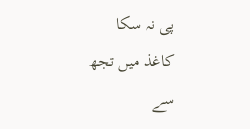پی نہ سکا
کاغذ میں تجھ سے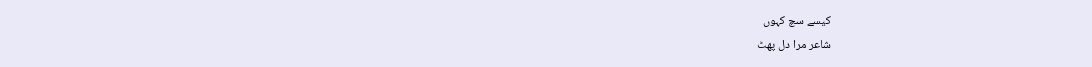کیسے سچ کہوں
شاعر مرا دل پھٹ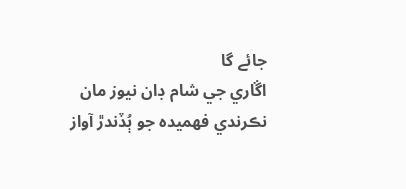جائے گا
اڱاري جي شام ڊان نيوز مان نڪرندي فهميده جو ٻُڏندڙ آواز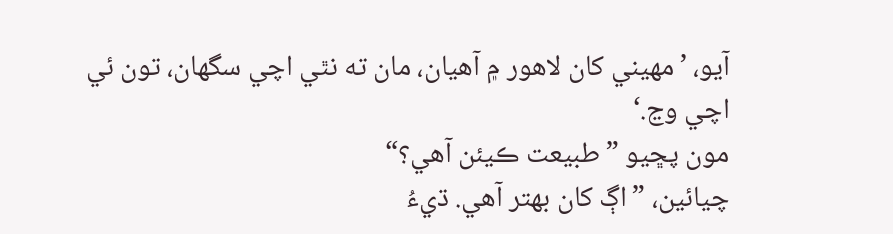آيو، ’مهيني کان لاهور ۾ آهيان، مان ته نٿي اچي سگهان، تون ئي اچي وڃ.‘
مون پڇيو ”طبيعت ڪيئن آهي؟“
چيائين، ”اڳ کان بهتر آهي. ڌيءُ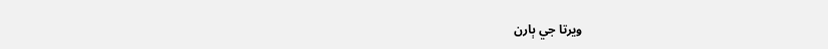ويرتا جي ٻارن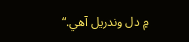۾ دل وندريل آهي.“